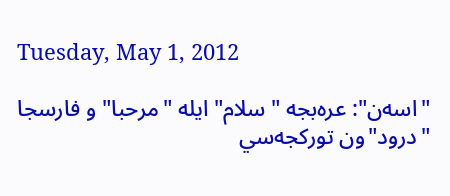Tuesday, May 1, 2012

"اسه‌ن": عره‌بجه "سلام" ايله "مرحبا" و فارسجا "درود"ون توركجه‌سي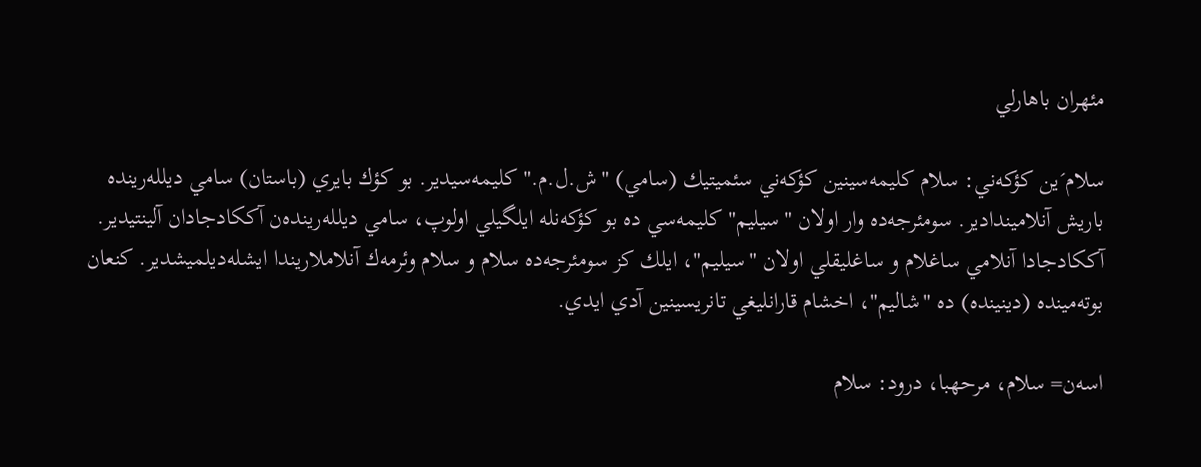مئهران باهارلي

سلام´ين كؤكه‌ني: سلام كليمه‌سينين كؤكه‌ني سئميتيك (سامي) "ش.ل.م." كليمه‌سيدير. بو كؤك بايري (باستان) سامي ديلله‌رينده باريش آنلاميندادير. سومئرجه‌ده وار اولان "سيليم" كليمه‌سي ده بو كؤكه‌نله ايلگيلي اولوپ، سامي ديلله‌رينده‌ن آككادجادان آلينتيدير. آككادجادا آنلامي ساغلام و ساغليقلي اولان "سيليم"، ايلك كز سومئرجه‌ده سلام و سلام وئرمه‌ك آنلاملاريندا ايشله‌ديلميشدير. كنعان بوته‌مينده (دينينده) ده "شاليم"، اخشام قارانليغي تانريسينين آدي ايدي.

اسه‌ن= سلام، مرحهبا، درود: سلام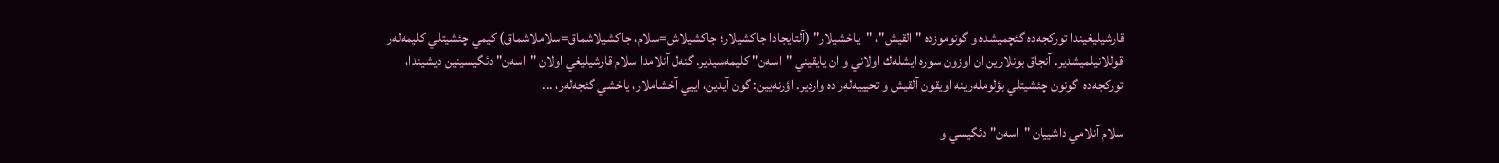قارشيليغيندا توركجه‌ده گئچميشده و گونوموزده "القيش"، "ياخشيلار" (آلتايجادا جاكشيلار؛ جاكشيلاش=سلام، جاكشيلاشماق=سلاملاشماق) كيمي چئشيتلي كليمه‌له‌ر قوللانيلميشدير. آنجاق بونلارين ان اوزون سوره ايشله‌ك اولاني و ان يايقيني "اسه‌ن" كليمه‌سيدير. گنه‌ل آنلامدا سلام قارشيليغي اولان "اسه‌ن" دئگيسينين ديشيندا، توركجه‌ده  گونون چئشيتلي بؤلومله‌رينه اويقون آلقيش و تحيييه‌له‌ر ده واردير. اؤرنه‌يين: گون آيدين، اييي آخشاملار، ياخشي گئجه‌له‌ر، ...

سلام آنلامي داشييان "اسه‌ن" دئگيسي و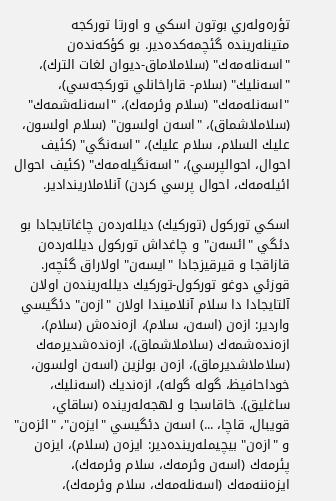تؤره‌وله‌ري بوتون اسكي و اورتا توركجه متينله‌رينده گئچمه‌كده‌دير. بو كؤكه‌نده‌ن "اسه‌نله‌مه‌ك" (سلاملاماق-ديوان لغات الترك)، "اسه‌نليك" (سلام- قاراخانلي توركجه‌سي)، "اسه‌نله‌مه‌ك" (سلام وئرمه‌ك)، "اسه‌نله‌شمه‌ك" (سلاملاشماق)، "اسه‌ن اولسون" (سلام اولسون، عليك السلام، سلام عليك)، "اسه‌نگي" (كئيف احوال، احوالپرسي)، "اسه‌نگيله‌مه‌ك" (كئيف احوال ائيله‌مه‌ك، احوال پرسي كردن) آنلاملاريندادير.

اسكي توركول (توركيك) ديلله‌رده‌ن چاغاتايجادا بو دئگي "ائسه‌ن" و چاغداش توركول ديلله‌رده‌ن قازاقجا و قيرقيزجادا "ايسه‌ن" اولاراق گئچه‌ر. قوزئي دوغو توركول-توركيك ديلله‌رينده‌ن اولان آلتايجادا دا سلام آنلاميندا اولان "ازه‌ن" دئگيسي واردير: ازه‌ن (اسه‌ن، سلام)، ازه‌نده‌ش (سلام)، ازه‌نده‌شمه‌ك (سلاملاشماق)، ازه‌نده‌شديرمه‌ك (سلاملاشديرماق)، ازه‌ن بولزين (اسه‌ن اولسون، خوداحافيظ، گوله گوله)، ازه‌نديك (اسه‌نليك، ساغليق). خاقاسجا و لهجه‌له‌رينده (ساقاي، قويبال، قاچا، ...) اسه‌ن دئگيسي "ايزه‌ن"، "ائزه‌ن" و "ازه‌ن" بيچيمله‌رينده‌دير: ايزه‌ن (سلام)، ايزه‌ن پئرمه‌ك (اسه‌ن وئرمه‌ك، سلام وئرمه‌ك)، ايزه‌ننه‌مه‌ك (اسه‌نله‌مه‌ك، سلام وئرمه‌ك)،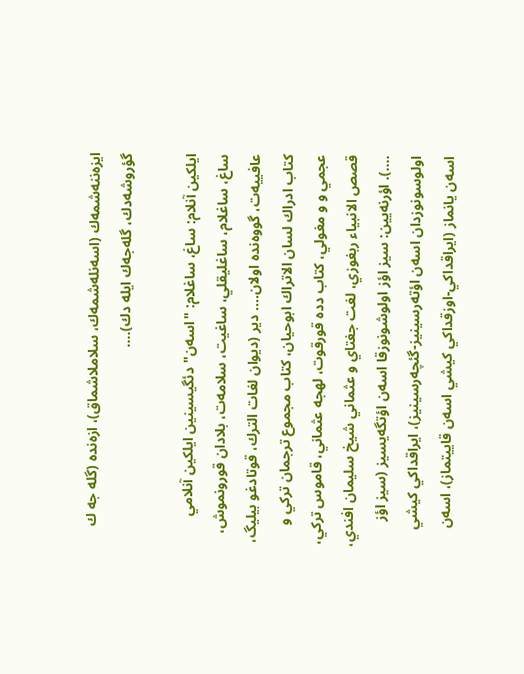ايزه‌ننه‌شمه‌ك (اسه‌نله‌شمه‌ك، سلاملاشماق)، ازه‌نده (گله جه ك گؤروشه‌دك، گله‌جه‌ك ايله دك)....

ايلكين آنلام: ساغ، ساغلام: "اسه‌ن" دئگيسينين ايلكين آنلامي ساغ، ساغلام، ساغليقلي، ساغيت، سلامه‌ت، بلادان قورونموش، عافييه‌ت، گووه‌نده اولان.... دير (ديوان لغات الترك، قوتادغو بيليگ، كتاب ادراك لسان الاتراك ابوحيان، كتاب مجموع ترجمان تركي و عجمي و و مغولي، كتاب دده قورقوت، لهجه عثماني، قاموس تركي، قصص الانبياء ربغوزي، لغت جغتاي و عثماني شيخ سليمان افندي، ....). اؤرنه‌يين: سيز اؤز اولوشونوزقا اسه‌ن اؤتگه‌يسيز (سيز اؤز اولوسونوزدان اسه‌ن اؤته‌رسينيز-گئچه‌رسينيز)، ايراقداكي كيشي اسه‌ن يانماز (ايراقداكي-اوزقداكي كيشي اسه‌ن قاييتماز)، اسه‌ن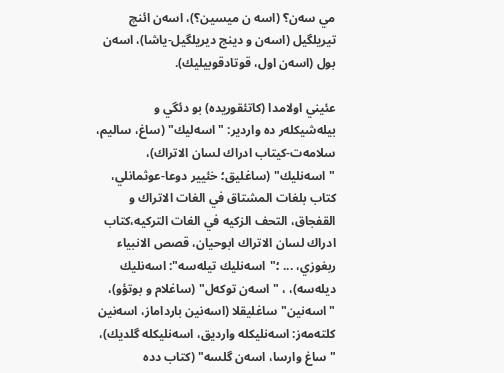مي سه‌ن؟ (اسه ن ميسين؟)، اسه‌ن ائنچ تيريلگيل (اسه‌ن و دينج ديريلگيل-ياشا)، اسه‌ن بول (اسه‌ن اول، قوتادقوبيليك).

عئيني اولامدا (كاتئقوريده) بو دئگي و بيله‌شيكله‌ر ده واردير: "اسه‌ليك" (ساغ، ساليم، سلامه‌ت-كيتاب ادراك لسان الاتراك)، "اسه‌نليك" (ساغليق؛ خئيير دوعا-عوثمانلي، كتاب بلغات المشتاق في الغات الاتراك و القفجاق، التحف الزكيه في الغات التركيه،كتاب ادراك لسان الاتراك ابوحيان، قصص الانبياء ربغوزي، ... ؛"اسه‌نليك تيله‌سه": اسه‌نليك ديله‌سه)، ، "اسه‌ن توكه‌ل" (ساغلام و بوتؤو)، "اسه‌نين" ساغليقلا (اسه‌نين بارداماز، اسه‌نين كلته‌مه‌ز: اسه‌نليكله وارديق، اسه‌نليكله گلديك)، "ساغ وارسا، اسه‌ن گلسه" (كتاب دده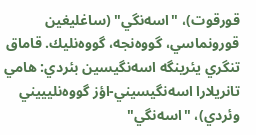قورقوت)، "اسه‌نگي" (ساغليغين قورونماسي، گووه‌نجه، گووه‌نليك. قاماق تنگري يئرينگه اسه‌نگيسين بئردي: هامي تانريلارا اسه‌نگيسيني-اؤز گووه‌نليييني وئردي)، "اسه‌نگي"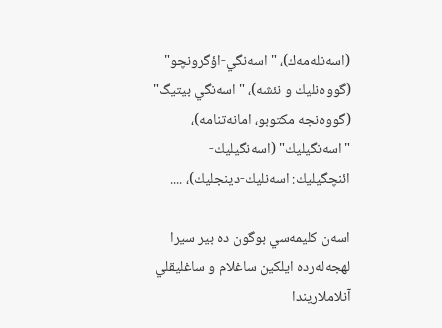(اسه‌نله‌مه‌ك)، "اسه‌نگي-اؤگرونچو" (گووه‌نليك و نئشه)، "اسه‌نگي بيتيگ" (گووه‌نجه مكتوبو، امانه‌تنامه)، "اسه‌نگيليك" (اسه‌نگيليك-ائنچگيليك: اسه‌نليك-دينجليك)، ....

اسه‌ن كليمه‌سي بوگون ده بير سيرا لهجه‌له‌رده ايلكين ساغلام و ساغليقلي آنلاملاريندا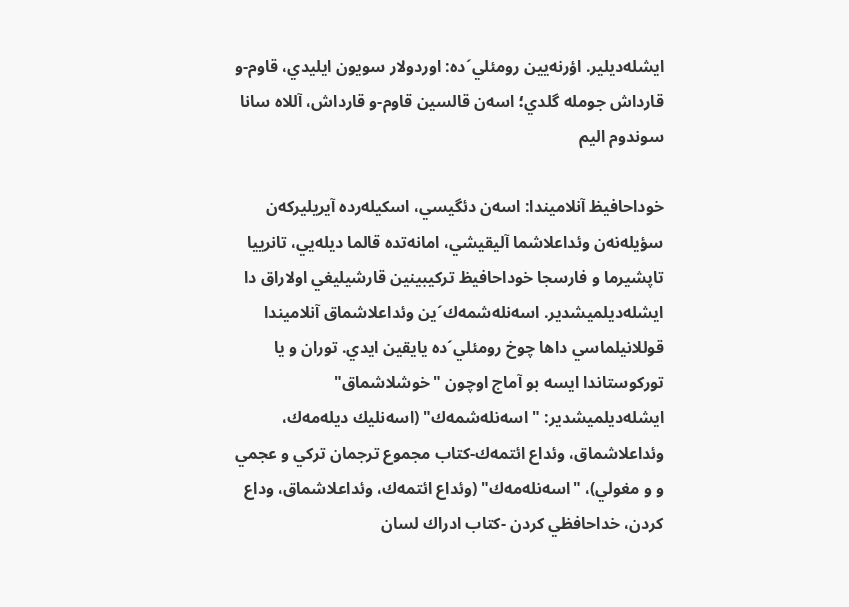ايشله‌ديلير. اؤرنه‌يين رومئلي´ده: اوردولار سويون ايليدي، قاوم-و قارداش جومله گلدي؛ اسه‌ن قالسين قاوم-و قارداش، آللاه سانا سوندوم اليم

خوداحافيظ آنلاميندا: اسه‌ن دئگيسي، اسكيله‌رده آيريليركه‌ن سؤيله‌نه‌ن وئداعلاشما آليقيشي، امانه‌تده قالما ديله‌يي، تانرييا تاپشيرما و فارسجا خوداحافيظ تركيبينين قارشيليغي اولاراق دا ايشله‌ديلميشدير. اسه‌نله‌شمه‌ك´ين وئداعلاشماق آنلاميندا قوللانيلماسي داها چوخ رومئلي´ده يايقين ايدي. توران و يا توركوستاندا ايسه بو آماج اوچون "خوشلاشماق" ايشله‌ديلميشدير: "اسه‌نله‌شمه‌ك" (اسه‌نليك ديله‌مه‌ك، وئداعلاشماق، وئداع ائتمه‌ك-كتاب مجموع ترجمان تركي و عجمي و و مغولي)، "اسه‌نله‌مه‌ك" (وئداع ائتمه‌ك، وئداعلاشماق، وداع كردن، خداحافظي كردن -كتاب ادراك لسان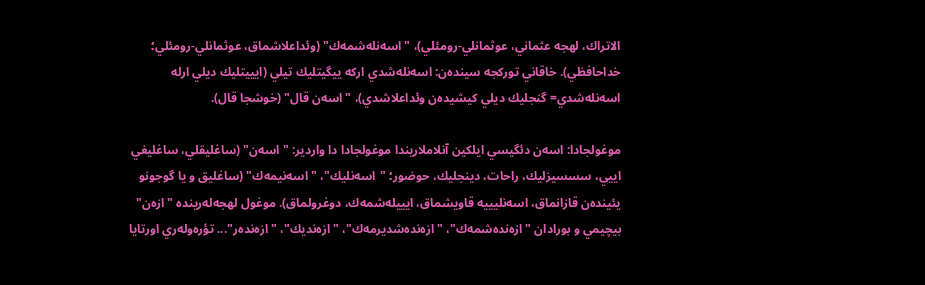الاتراك، لهجه عثماني، عوثمانلي-رومئلي)، "اسه‌نله‌شمه‌ك" (وئداعلاشماق، عوثمانلي-رومئلي؛ خداحافظي). خاقاني توركجه سينده‌ن: اسه‌نله‌شدي اركه ييگيتليك تيلي (ايييتليك ديلي ارله اسه‌نله‌شدي= گنجليك ديلي كيشيده‌ن وئداعلاشدي)، "اسه‌ن قال" (خوشجا قال).

موغولجادا: اسه‌ن دئگيسي ايلكين آنلاملاريندا موغولجادا دا واردير: "اسه‌ن" (ساغليقلي، ساغليغي اييي، سسسيزليك، راحات، دينجليك، حوضور؛ "اسه‌نليك"، "اسه‌نيمه‌ك" (ساغليق و يا گوجونو يئينده‌ن قازانماق، اسه‌نليييه قاويشماق، ايييله‌شمه‌ك، دوغرولماق). موغول لهجه‌له‌رينده "ازه‌ن" بيچيمي و بورادان "ازه‌نده‌شمه‌ك"، "ازه‌نده‌شديرمه‌ك"، "ازه‌نديك"، "ازه‌نده‌ر"... تؤره‌وله‌ري اورتايا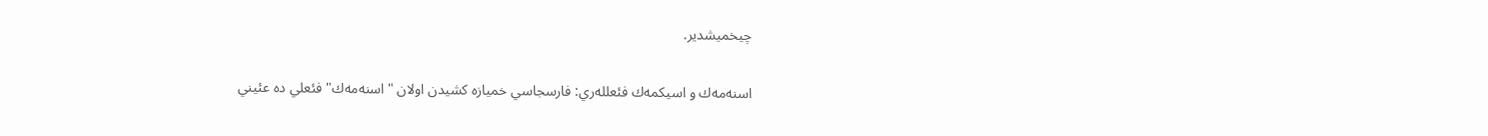چيخميشدير.

اسنه‌مه‌ك و اسيكمه‌ك فئعلله‌ري: فارسجاسي خميازه كشيدن اولان "اسنه‌مه‌ك" فئعلي ده عئيني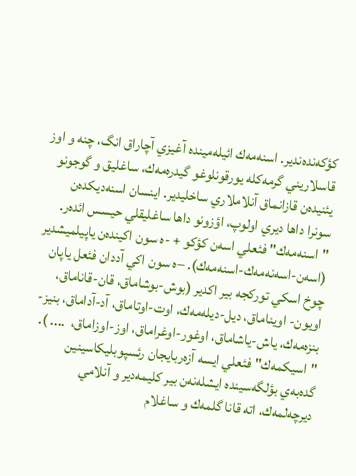كؤكه‌نده‌ندير. اسنه‌مه‌ك ائيله‌مينده آغيزي آچاراق انگ، چنه و اوز قاسلاريني گرمه‌كله يورقونلوغو گيدره‌مه‌ك، ساغليق و گوجونو يئنيده‌ن قازانماق آنلاملاري ساخليدير. اينسان اسنه‌ديكده‌ن سونرا داها ديري اولوپ، اؤزونو داها ساغليقلي حيسس ائده‌ر. "اسنه‌مه‌ك" فئعلي اسه‌ن كؤكو + -ه سون اكينده‌ن ياپيلميشدير (اسه‌ن-اسه‌نه‌مه‌ك-اسنه‌مه‌ك). –ه سون اكي آددان فئعل ياپان چوخ اسكي توركجه بير اكدير (بوش-بوشاماق، قان-قاناماق، اويون- اويناماق، ديل-ديله‌مه‌ك، اوت-اوتاماق، آد-آداماق، بنيز-بنزه‌مه‌ك، ياش-ياشاماق، اوغور-اوغراماق، اوز-اوزاماق،  .... ). "اسيكمه‌ك" فئعلي ايسه آزه‌ربايجان رئسپوبليكاسينين گده‌به‌ي بؤلگه‌سينده ايشله‌نه‌ن بير كليمه‌دير و آنلامي ديرچه‌لمه‌ك، اته قانا گلمه‌ك و ساغلام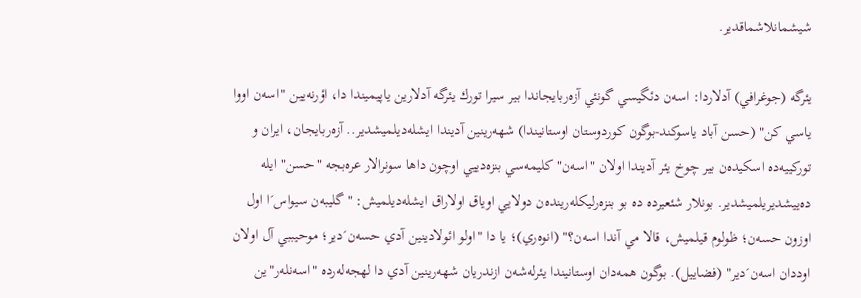شيشمانلاشماقدير.

يئرگه (جوغرافي) آدلاردا: اسه‌ن دئگيسي گونئي آزه‌ربايجاندا بير سيرا تورك يئرگه آدلارين ياپيميندا دا، اؤرنه‌يين "اسه‌ن اووا ياسي كن" (حسن آباد ياسوكند-بوگون كوردوستان اوستانيندا) شهه‌رينين آديندا ايشله‌ديلميشدير.. آزه‌ربايجان، ايران و توركييه‌ده اسكيده‌ن بير چوخ يئر آديندا اولان "اسه‌ن" كليمه‌سي بنزه‌دييي اوچون داها سونرالار عره‌بجه "حسن" ايله ده‌ييشديريلميشدير. بونلار شئعيرده ده بو بنزه‌رليكله‌رينده‌ن دولايي اوياق اولاراق ايشله‌ديلميش: "گليبه‌ن سيواس´ا اول اوزون حسه‌ن؛ ظولوم قيلميش، قالا مي آندا اسه‌ن؟" (انوه‌ري)؛ يا دا "اولو ائولادينين آدي حسه‌ن´دير؛ موحيببي آل اولان اوددان اسه‌ن´دير" (فضاييل). بوگون همه‌دان اوستانيندا يئرله‌شه‌ن ازندريان شهه‌رينين آدي دا لهجه‌له‌رده "اسه‌نله‌ر"ين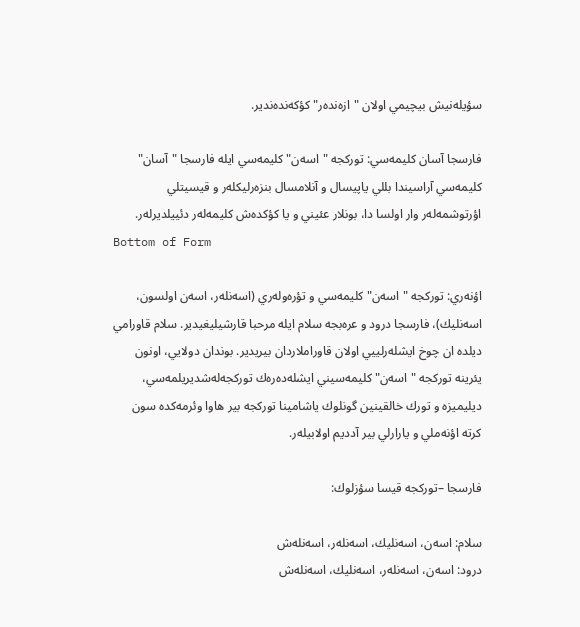سؤيله‌نيش بيچيمي اولان "ازه‌نده‌ر" كؤكه‌نده‌ندير.

فارسجا آسان كليمه‌سي: توركجه "اسه‌ن" كليمه‌سي ايله فارسجا "آسان" كليمه‌سي آراسيندا بللي ياپيسال و آنلامسال بنزه‌رليكله‌ر و قيسيتلي اؤرتوشمه‌له‌ر وار اولسا دا، بونلار عئيني و يا كؤكده‌ش كليمه‌له‌ر دئييلديرله‌ر.
Bottom of Form

اؤنه‌ري: توركجه "اسه‌ن" كليمه‌سي و تؤره‌وله‌ري (اسه‌نله‌ر، اسه‌ن اولسون، اسه‌نليك)، فارسجا درود و عره‌بجه سلام ايله مرحبا قارشيليغيدير. سلام قاورامي ديلده ان چوخ ايشله‌رلييي اولان قاوراملاردان بيريدير. بوندان دولايي، اونون يئرينه توركجه "اسه‌ن" كليمه‌سيني ايشله‌ده‌ره‌ك توركجه‌له‌شديريلمه‌سي، ديليميزه و تورك خالقينين گونلوك ياشامينا توركجه بير هاوا وئرمه‌كده سون كرته اؤنه‌ملي و يارارلي بير آدديم اولابيله‌ر.

فارسجا –توركجه قيسا سؤزلوك:

سلام: اسه‌ن، اسه‌نليك، اسه‌نله‌ر، اسه‌نله‌ش
درود: اسه‌ن، اسه‌نله‌ر، اسه‌نليك، اسه‌نله‌ش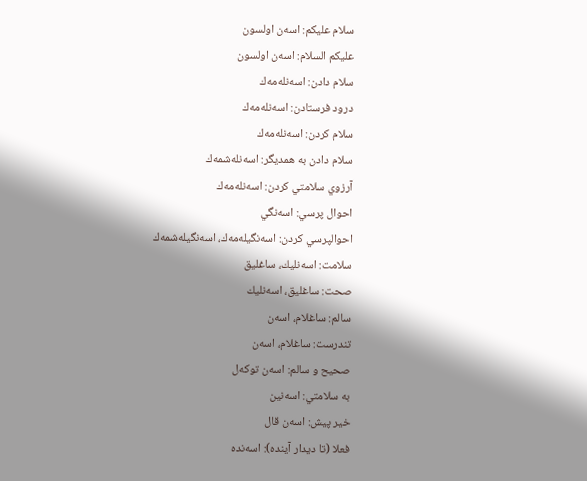سلام عليكم: اسه‌ن اولسون
عليكم السلام: اسه‌ن اولسون
سلام دادن: اسه‌نله‌مه‌ك
درود فرستادن: اسه‌نله‌مه‌ك
سلام كردن: اسه‌نله‌مه‌ك
سلام دادن به همديگر: اسه‌نله‌شمه‌ك
آرزوي سلامتي كردن: اسه‌نله‌مه‌ك
احوال پرسي: اسه‌نگي
احوالپرسي كردن: اسه‌نگيله‌مه‌ك، اسه‌نگيله‌شمه‌ك
سلامت: اسه‌نليك، ساغليق
صحت: ساغليق، اسه‌نليك
سالم: ساغلام، اسه‌ن
تندرست: ساغلام، اسه‌ن
صحيح و سالم: اسه‌ن توكه‌ل
به سلامتي: اسه‌نين
خير پيش: اسه‌ن قال
فعلا (تا ديدار آينده): اسه‌نده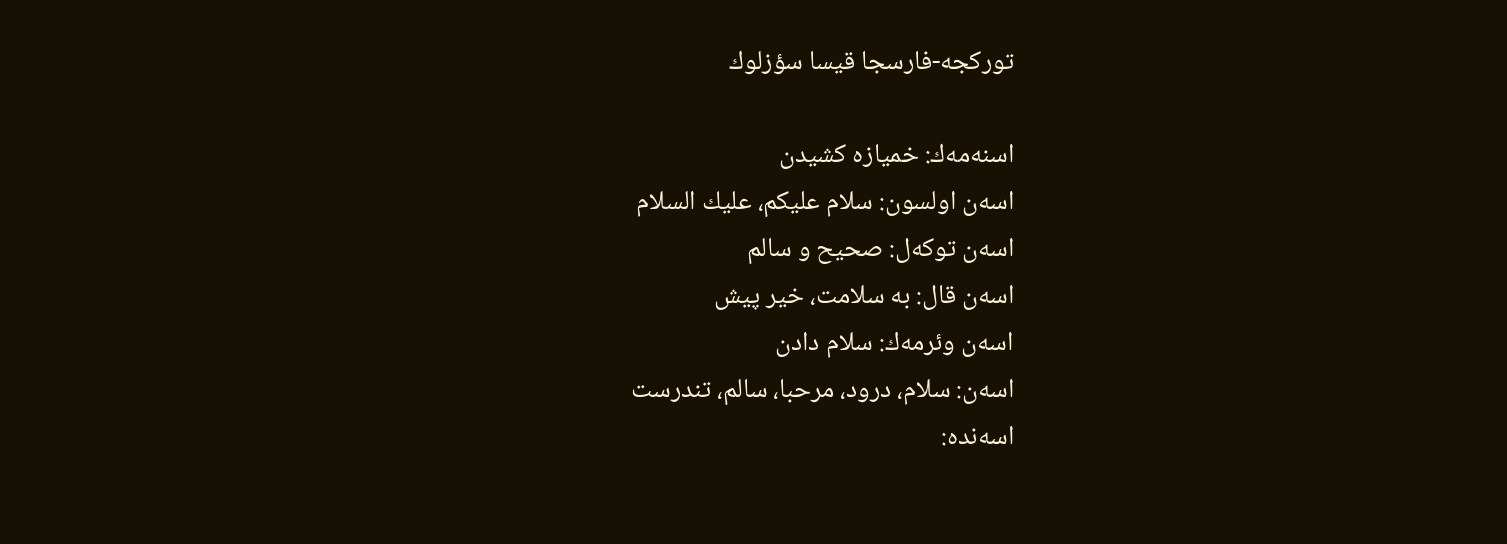توركجه-فارسجا قيسا سؤزلوك

اسنه‌مه‌ك: خميازه كشيدن
اسه‌ن اولسون: سلام عليكم، عليك السلام
اسه‌ن توكه‌ل: صحيح و سالم
اسه‌ن قال: به سلامت، خير پيش
اسه‌ن وئرمه‌ك: سلام دادن
اسه‌ن: سلام، درود، مرحبا، سالم، تندرست
اسه‌نده: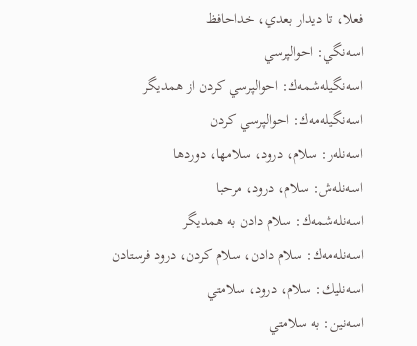فعلا، تا ديدار بعدي، خداحافظ
اسه‌نگي: احوالپرسي
اسه‌نگيله‌شمه‌ك: احوالپرسي كردن از همديگر
اسه‌نگيله‌مه‌ك: احوالپرسي كردن
اسه‌نله‌ر: سلام، درود، سلامها، دوردها
اسه‌نله‌ش: سلام، درود، مرحبا
اسه‌نله‌شمه‌ك: سلام دادن به همديگر
اسه‌نله‌مه‌ك: سلام دادن، سلام كردن، درود فرستادن
اسه‌نليك: سلام، درود، سلامتي
اسه‌نين: به سلامتي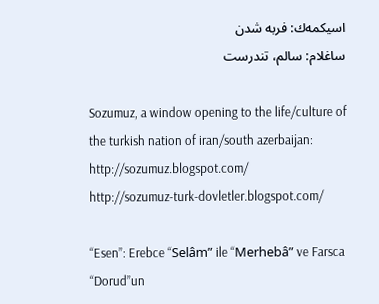اسيكمه‌ك: فربه شدن
ساغلام: سالم، تندرست

Sozumuz, a window opening to the life/culture of the turkish nation of iran/south azerbaijan:
http://sozumuz.blogspot.com/
http://sozumuz-turk-dovletler.blogspot.com/

“Esen”: Erebce “Selâm” ile “Merhebâ” ve Farsca “Dorud”un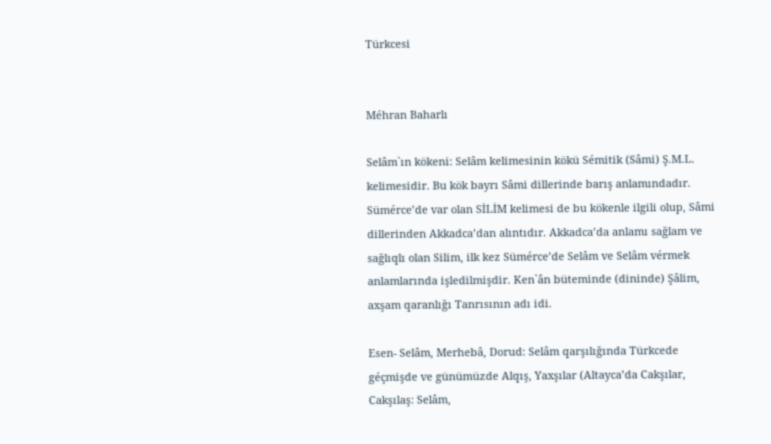Türkcesi


Méhran Baharlı

Selâm`ın kökeni: Selâm kelimesinin kökü Sémitik (Sâmi) Ş.M.L. kelimesidir. Bu kök bayrı Sâmi dillerinde barış anlamındadır. Sümérce’de var olan SİLİM kelimesi de bu kökenle ilgili olup, Sâmi dillerinden Akkadca’dan alıntıdır. Akkadca’da anlamı sağlam ve sağlıqlı olan Silim, ilk kez Sümérce’de Selâm ve Selâm vérmek anlamlarında işledilmişdir. Ken`ân büteminde (dininde) Şâlim, axşam qaranlığı Tanrısının adı idi.

Esen- Selâm, Merhebâ, Dorud: Selâm qarşılığında Türkcede géçmişde ve günümüzde Alqış, Yaxşılar (Altayca’da Cakşılar, Cakşılaş: Selâm,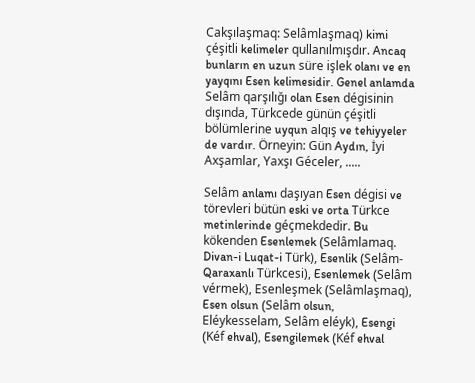Cakşılaşmaq: Selâmlaşmaq) kimi çéşitli kelimeler qullanılmışdır. Ancaq bunların en uzun süre işlek olanı ve en yayqını Esen kelimesidir. Genel anlamda Selâm qarşılığı olan Esen dégisinin dışında, Türkcede günün çéşitli bölümlerine uyqun alqış ve tehiyyeler de vardır. Örneyin: Gün Aydın, İyi Axşamlar, Yaxşı Géceler, .....

Selâm anlamı daşıyan Esen dégisi ve törevleri bütün eski ve orta Türkce metinlerinde géçmekdedir. Bu kökenden Esenlemek (Selâmlamaq. Divan-i Luqat-i Türk), Esenlik (Selâm-Qaraxanlı Türkcesi), Esenlemek (Selâm vérmek), Esenleşmek (Selâmlaşmaq), Esen olsun (Selâm olsun, Eléykesselam, Selâm eléyk), Esengi (Kéf ehval), Esengilemek (Kéf ehval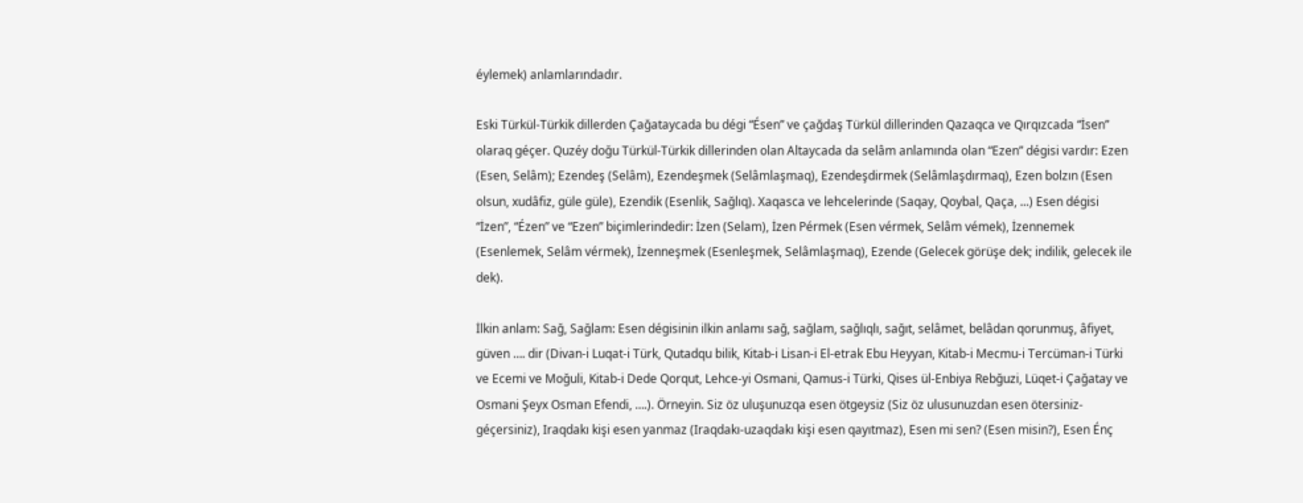éylemek) anlamlarındadır.

Eski Türkül-Türkik dillerden Çağataycada bu dégi “Ésen” ve çağdaş Türkül dillerinden Qazaqca ve Qırqızcada “İsen” olaraq géçer. Quzéy doğu Türkül-Türkik dillerinden olan Altaycada da selâm anlamında olan “Ezen” dégisi vardır: Ezen (Esen, Selâm); Ezendeş (Selâm), Ezendeşmek (Selâmlaşmaq), Ezendeşdirmek (Selâmlaşdırmaq), Ezen bolzın (Esen olsun, xudâfiz, güle güle), Ezendik (Esenlik, Sağlıq). Xaqasca ve lehcelerinde (Saqay, Qoybal, Qaça, ...) Esen dégisi “İzen”, “Ézen” ve “Ezen” biçimlerindedir: İzen (Selam), İzen Pérmek (Esen vérmek, Selâm vémek), İzennemek (Esenlemek, Selâm vérmek), İzenneşmek (Esenleşmek, Selâmlaşmaq), Ezende (Gelecek görüşe dek; indilik, gelecek ile dek).

İlkin anlam: Sağ, Sağlam: Esen dégisinin ilkin anlamı sağ, sağlam, sağlıqlı, sağıt, selâmet, belâdan qorunmuş, âfiyet, güven …. dir (Divan-i Luqat-i Türk, Qutadqu bilik, Kitab-i Lisan-i El-etrak Ebu Heyyan, Kitab-i Mecmu-i Tercüman-i Türki ve Ecemi ve Moğuli, Kitab-i Dede Qorqut, Lehce-yi Osmani, Qamus-i Türki, Qises ül-Enbiya Rebğuzi, Lüqet-i Çağatay ve Osmani Şeyx Osman Efendi, ….). Örneyin. Siz öz uluşunuzqa esen ötgeysiz (Siz öz ulusunuzdan esen ötersiniz-géçersiniz), Iraqdakı kişi esen yanmaz (Iraqdakı-uzaqdakı kişi esen qayıtmaz), Esen mi sen? (Esen misin?), Esen Énç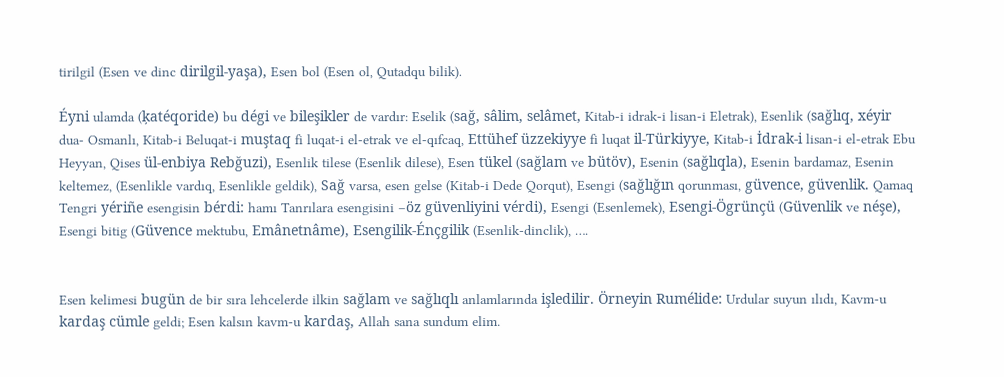tirilgil (Esen ve dinc dirilgil-yaşa), Esen bol (Esen ol, Qutadqu bilik).

Éyni ulamda (ķatéqoride) bu dégi ve bileşikler de vardır: Eselik (sağ, sâlim, selâmet, Kitab-i idrak-i lisan-i Eletrak), Esenlik (sağlıq, xéyir dua- Osmanlı, Kitab-i Beluqat-i muştaq fi luqat-i el-etrak ve el-qıfcaq, Ettühef üzzekiyye fi luqat il-Türkiyye, Kitab-i İdrak-i lisan-i el-etrak Ebu Heyyan, Qises ül-enbiya Rebğuzi), Esenlik tilese (Esenlik dilese), Esen tükel (sağlam ve bütöv), Esenin (sağlıqla), Esenin bardamaz, Esenin keltemez, (Esenlikle vardıq, Esenlikle geldik), Sağ varsa, esen gelse (Kitab-i Dede Qorqut), Esengi (sağlığın qorunması, güvence, güvenlik. Qamaq Tengri yériñe esengisin bérdi: hamı Tanrılara esengisini –öz güvenliyini vérdi), Esengi (Esenlemek), Esengi-Ögrünçü (Güvenlik ve néşe), Esengi bitig (Güvence mektubu, Emânetnâme), Esengilik-Énçgilik (Esenlik-dinclik), ….


Esen kelimesi bugün de bir sıra lehcelerde ilkin sağlam ve sağlıqlı anlamlarında işledilir. Örneyin Rumélide: Urdular suyun ılıdı, Kavm-u kardaş cümle geldi; Esen kalsın kavm-u kardaş, Allah sana sundum elim.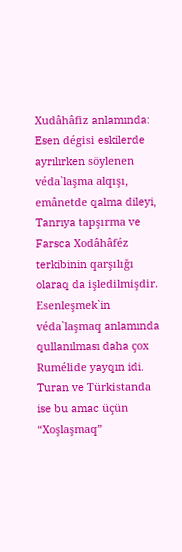Xudâhâfiz anlamında: Esen dégisi eskilerde ayrılırken söylenen véda`laşma alqışı, emânetde qalma dileyi, Tanrıya tapşırma ve Farsca Xodâhâféz terkibinin qarşılığı olaraq da işledilmişdir. Esenleşmek`in véda`laşmaq anlamında qullanılması daha çox Rumélide yayqın idi. Turan ve Türkistanda ise bu amac üçün “Xoşlaşmaq”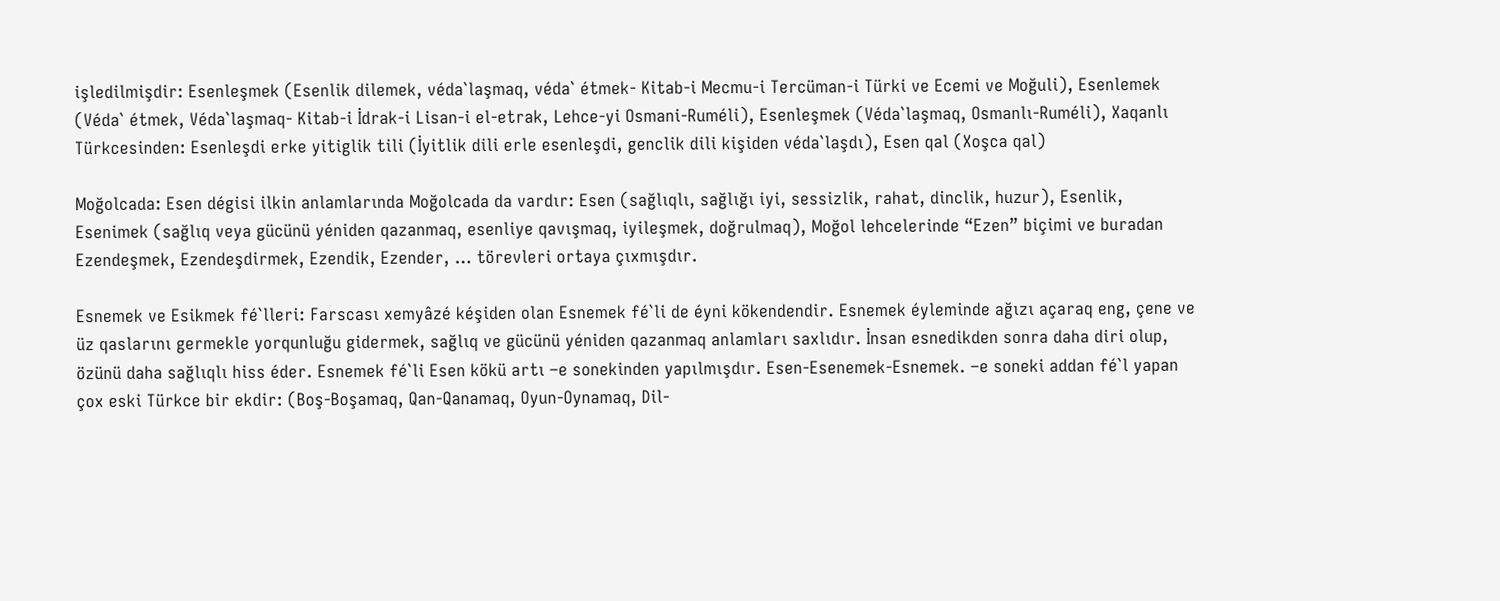işledilmişdir: Esenleşmek (Esenlik dilemek, véda`laşmaq, véda` étmek- Kitab-i Mecmu-i Tercüman-i Türki ve Ecemi ve Moğuli), Esenlemek (Véda` étmek, Véda`laşmaq- Kitab-i İdrak-i Lisan-i el-etrak, Lehce-yi Osmani-Ruméli), Esenleşmek (Véda`laşmaq, Osmanlı-Ruméli), Xaqanlı Türkcesinden: Esenleşdi erke yitiglik tili (İyitlik dili erle esenleşdi, genclik dili kişiden véda`laşdı), Esen qal (Xoşca qal)

Moğolcada: Esen dégisi ilkin anlamlarında Moğolcada da vardır: Esen (sağlıqlı, sağlığı iyi, sessizlik, rahat, dinclik, huzur), Esenlik, Esenimek (sağlıq veya gücünü yéniden qazanmaq, esenliye qavışmaq, iyileşmek, doğrulmaq), Moğol lehcelerinde “Ezen” biçimi ve buradan Ezendeşmek, Ezendeşdirmek, Ezendik, Ezender, … törevleri ortaya çıxmışdır.

Esnemek ve Esikmek fé`lleri: Farscası xemyâzé kéşiden olan Esnemek fé`li de éyni kökendendir. Esnemek éyleminde ağızı açaraq eng, çene ve üz qaslarını germekle yorqunluğu gidermek, sağlıq ve gücünü yéniden qazanmaq anlamları saxlıdır. İnsan esnedikden sonra daha diri olup, özünü daha sağlıqlı hiss éder. Esnemek fé`li Esen kökü artı –e sonekinden yapılmışdır. Esen-Esenemek-Esnemek. –e soneki addan fé`l yapan çox eski Türkce bir ekdir: (Boş-Boşamaq, Qan-Qanamaq, Oyun-Oynamaq, Dil-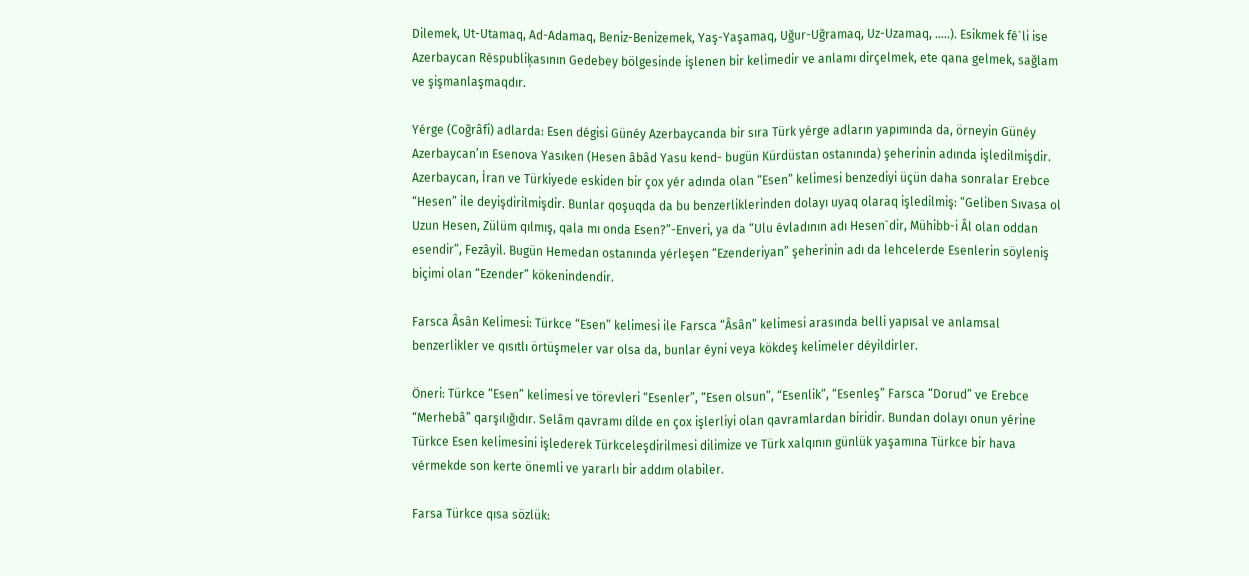Dilemek, Ut-Utamaq, Ad-Adamaq, Beniz-Benizemek, Yaş-Yaşamaq, Uğur-Uğramaq, Uz-Uzamaq, …..). Esikmek fé`li ise Azerbaycan Réspubliķasının Gedebey bölgesinde işlenen bir kelimedir ve anlamı dirçelmek, ete qana gelmek, sağlam ve şişmanlaşmaqdır.

Yérge (Coğrâfi) adlarda: Esen dégisi Günéy Azerbaycanda bir sıra Türk yérge adların yapımında da, örneyin Günéy Azerbaycan’ın Esenova Yasıken (Hesen âbâd Yasu kend- bugün Kürdüstan ostanında) şeherinin adında işledilmişdir. Azerbaycan, İran ve Türkiyede eskiden bir çox yér adında olan “Esen” kelimesi benzediyi üçün daha sonralar Erebce “Hesen” ile deyişdirilmişdir. Bunlar qoşuqda da bu benzerliklerinden dolayı uyaq olaraq işledilmiş: “Geliben Sıvasa ol Uzun Hesen, Zülüm qılmış, qala mı onda Esen?”-Enveri, ya da “Ulu évladının adı Hesen`dir, Mühibb-i Âl olan oddan esendir”, Fezâyil. Bugün Hemedan ostanında yérleşen “Ezenderiyan” şeherinin adı da lehcelerde Esenlerin söyleniş biçimi olan “Ezender” kökenindendir.

Farsca Âsân Kelimesi: Türkce “Esen” kelimesi ile Farsca “Âsân” kelimesi arasında belli yapısal ve anlamsal benzerlikler ve qısıtlı örtüşmeler var olsa da, bunlar éyni veya kökdeş kelimeler déyildirler.

Öneri: Türkce “Esen” kelimesi ve törevleri “Esenler”, “Esen olsun”, “Esenlik”, “Esenleş” Farsca “Dorud” ve Erebce “Merhebâ” qarşılığıdır. Selâm qavramı dilde en çox işlerliyi olan qavramlardan biridir. Bundan dolayı onun yérine Türkce Esen kelimesini işlederek Türkceleşdirilmesi dilimize ve Türk xalqının günlük yaşamına Türkce bir hava vérmekde son kerte önemli ve yararlı bir addım olabiler.

Farsa Türkce qısa sözlük: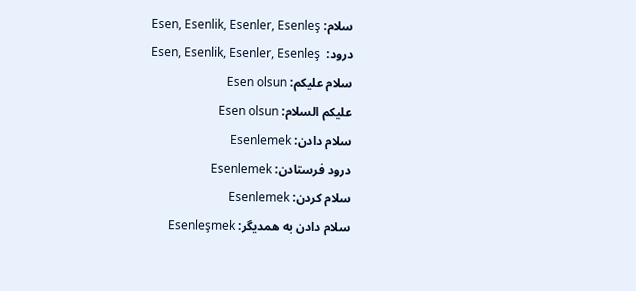سلام: Esen, Esenlik, Esenler, Esenleş
درود:  Esen, Esenlik, Esenler, Esenleş
سلام عليكم: Esen olsun
عليكم السلام: Esen olsun
سلام دادن: Esenlemek
درود فرستادن: Esenlemek
سلام كردن: Esenlemek
سلام دادن به همديگر: Esenleşmek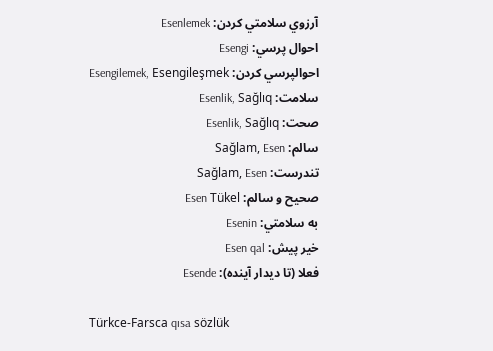آرزوي سلامتي كردن: Esenlemek
احوال پرسي: Esengi
احوالپرسي كردن: Esengilemek, Esengileşmek
سلامت: Esenlik, Sağlıq
صحت: Esenlik, Sağlıq
سالم: Sağlam, Esen
تندرست: Sağlam, Esen
صحيح و سالم: Esen Tükel
به سلامتي: Esenin
خير پيش: Esen qal
فعلا (تا ديدار آينده): Esende

Türkce-Farsca qısa sözlük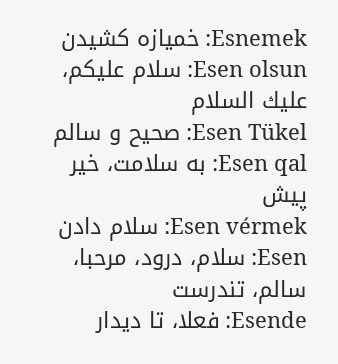Esnemek: خميازه كشيدن
Esen olsun: سلام عليكم، عليك السلام
Esen Tükel: صحيح و سالم
Esen qal: به سلامت، خير پيش
Esen vérmek: سلام دادن
Esen: سلام، درود، مرحبا، سالم، تندرست
Esende: فعلا، تا ديدار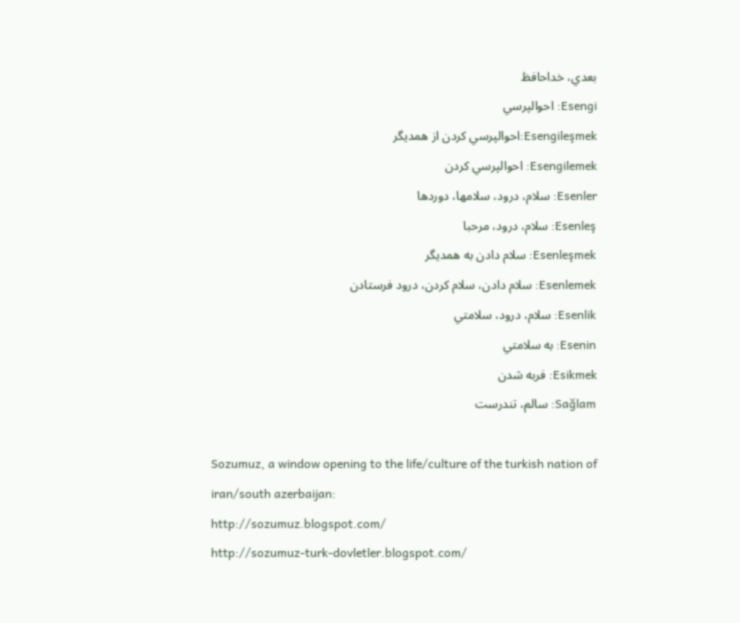بعدي، خداحافظ
Esengi: احوالپرسي
Esengileşmek:احوالپرسي كردن از همديگر
Esengilemek: احوالپرسي كردن
Esenler: سلام، درود، سلامها، دوردها
Esenleş: سلام، درود، مرحبا
Esenleşmek: سلام دادن به همديگر
Esenlemek: سلام دادن، سلام كردن، درود فرستادن
Esenlik: سلام، درود، سلامتي
Esenin: به سلامتي
Esikmek: فربه شدن
Sağlam: سالم، تندرست

Sozumuz, a window opening to the life/culture of the turkish nation of iran/south azerbaijan:
http://sozumuz.blogspot.com/
http://sozumuz-turk-dovletler.blogspot.com/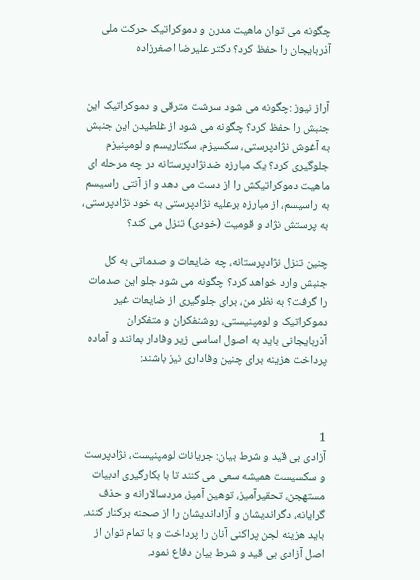چگونه می توان ماهیت مدرن و دموکراتیک حرکت ملی آذربایجان را حفظ کرد؟ دکتر علیرضا اصغرزاده


آراز نیوز :چگونه می شود سرشت مترقی و دموکراتیک این جنبش را حفظ کرد؟ چگونه می شود از غلطیدن این جنبش به آغوش نژادپرستی، سکسیزم، سکتاریسم و لومپنیزم جلوگیری کرد؟ یک مبارزه ضدنژادپرستانه در چه مرحله ای ماهیت دموکراتیکش را از دست می دهد و از آنتی راسیسم به راسیسم، از مبارزه برعلیه نژادپرستی به خود نژادپرستی، به پرستش نژاد و قومیت (خودی) تنزل می کند؟

چنین تنزل نژادپرستانه، چه ضایعات و صدماتی به کل جنبش وارد خواهد کرد؟ چگونه می شود جلو این صدمات را گرفت؟ به نظر من، برای جلوگیری از ضایعات غیر دموکراتیک و لومپنیستی، روشنفکران و متفکران آذربایجانی باید به اصول اساسی زیر وفادار بمانند و آماده پرداخت هزینه برای چنین وفاداری نیز باشند:



1
آزادی بی قید و شرط بیان: جریانات لومپنیست، نژادپرست و سکسیست همیشه سعی می کنند تا با بکارگیری ادبیات مستهجن، تحقیرآمیز، توهین آمیز، مردسالارانه و حذف گرایانه، دگراندیشان و آزاداندیشان را از صحنه برکنار کنند. باید هزینه لجن پراکنی آنان را پرداخت و با تمام توان از اصل آزادی بی قید و شرط بیان دفاع نمود.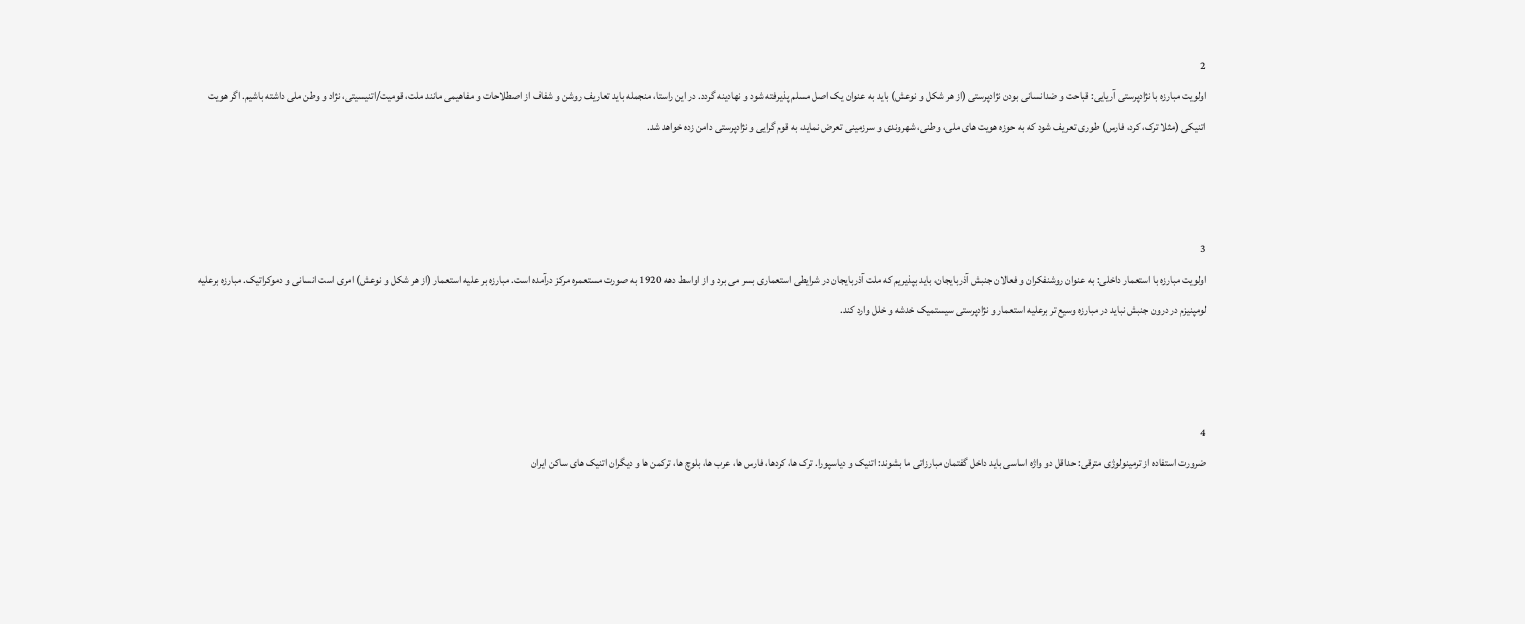2
اولویت مبارزه با نژادپرستی آریایی: قباحت و ضدانسانی بودن نژادپرستی (از هر شکل و نوعش) باید به عنوان یک اصل مسلم پذیرفته شود و نهادینه گردد. در این راستا، منجمله باید تعاریف روشن و شفاف از اصطلاحات و مفاهیمی مانند ملت، قومیت/اتنیسیتی، نژاد و وطن ملی داشته باشیم. اگر هویت اتنیکی (مثلا ترک، کرد، فارس) طوری تعریف شود که به حوزه هویت های ملی، وطنی، شهروندی و سرزمینی تعرض نماید، به قوم گرایی و نژادپرستی دامن زده خواهد شد.



3
اولویت مبارزه با استعمار داخلی: به عنوان روشنفکران و فعالان جنبش آذربایجان، باید بپذیریم که ملت آذربایجان در شرایطی استعماری بسر می برد و از اواسط دهه 1920 به صورت مستعمره مرکز درآمده است. مبارزه بر علیه استعمار (از هر شکل و نوعش) امری است انسانی و دموکراتیک. مبارزه برعلیه لومپنیزم در درون جنبش نباید در مبارزه وسیع تر برعلیه استعمار و نژادپرستی سیستمیک خدشه و خلل وارد کند.



4
ضرورت استفاده از ترمینولوژی مترقی: حداقل دو واژه اساسی باید داخل گفتمان مبارزاتی ما بشوند: اتنیک و دیاسپورا. ترک ها، کردها، فارس ها، عرب ها، بلوچ ها، ترکمن ها و دیگران اتنیک های ساکن ایران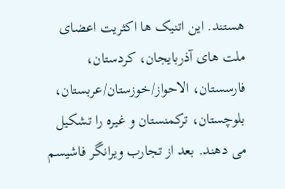هستند. این اتنیک ها اکثریت اعضای ملت های آذربایجان، کردستان، فارسستان، الاحواز/خوزستان/عربستان، بلوچستان، ترکمنستان و غیره را تشکیل می دهند. بعد از تجارب ویرانگر فاشیسم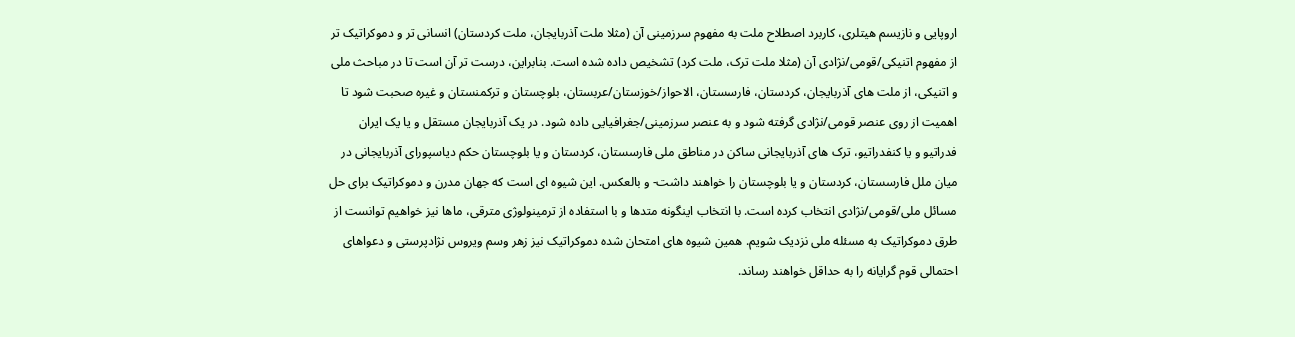اروپایی و نازیسم هیتلری، کاربرد اصطلاح ملت به مفهوم سرزمینی آن (مثلا ملت آذربایجان، ملت کردستان) انسانی تر و دموکراتیک تر از مفهوم اتنیکی/قومی/نژادی آن (مثلا ملت ترک، ملت کرد) تشخیص داده شده است. بنابراین، درست تر آن است تا در مباحث ملی و اتنیکی، از ملت های آذربایجان، کردستان، فارسستان، الاحواز/خوزستان/عربستان، بلوچستان و ترکمنستان و غیره صحبت شود تا اهمیت از روی عنصر قومی/نژادی گرفته شود و به عنصر سرزمینی/جغرافیایی داده شود. در یک آذربایجان مستقل و یا یک ایران فدراتیو و یا کنفدراتیو، ترک های آذربایجانی ساکن در مناطق ملی فارسستان، کردستان و یا بلوچستان حکم دیاسپورای آذربایجانی در میان ملل فارسستان، کردستان و یا بلوچستان را خواهند داشت- و بالعکس. این شیوه ای است که جهان مدرن و دموکراتیک برای حل مسائل ملی/قومی/نژادی انتخاب کرده است. با انتخاب اینگونه متدها و با استفاده از ترمینولوژی مترقی، ماها نیز خواهیم توانست از طرق دموکراتیک به مسئله ملی نزدیک شویم. همین شیوه های امتحان شده دموکراتیک نیز زهر وسم ویروس نژادپرستی و دعواهای احتمالی قوم گرایانه را به حداقل خواهند رساند.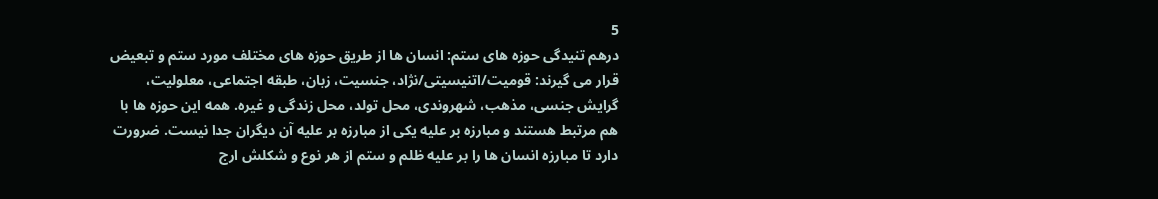5
درهم تنیدگی حوزه های ستم: انسان ها از طریق حوزه های مختلف مورد ستم و تبعیض قرار می گیرند: قومیت/اتنیسیتی/نژاد، جنسیت، زبان، طبقه اجتماعی، معلولیت، گرایش جنسی، مذهب، شهروندی، محل تولد، محل زندگی و غیره. همه این حوزه ها با هم مرتبط هستند و مبارزه بر علیه یکی از مبارزه بر علیه آن دیگران جدا نیست. ضرورت دارد تا مبارزه انسان ها را بر علیه ظلم و ستم از هر نوع و شکلش ارج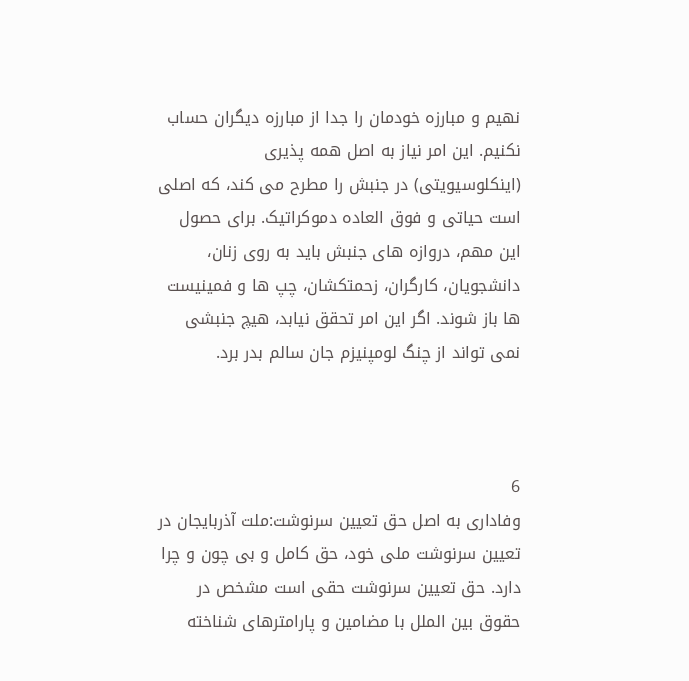نهیم و مبارزه خودمان را جدا از مبارزه دیگران حساب نکنیم. این امر نیاز به اصل همه پذیری (اینکلوسیویتی) در جنبش را مطرح می کند، که اصلی است حیاتی و فوق العاده دموکراتیک. برای حصول این مهم، دروازه های جنبش باید به روی زنان، دانشجویان، کارگران، زحمتکشان، چپ ها و فمینیست ها باز شوند. اگر این امر تحقق نیابد، هیچ جنبشی نمی تواند از چنگ لومپنیزم جان سالم بدر برد.



6
وفاداری به اصل حق تعیین سرنوشت:ملت آذربایجان در تعیین سرنوشت ملی خود، حق کامل و بی چون و چرا دارد. حق تعیین سرنوشت حقی است مشخص در حقوق بین الملل با مضامین و پارامترهای شناخته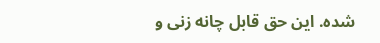شده. این حق قابل چانه زنی و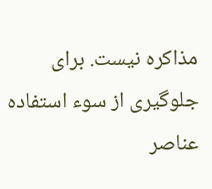مذاکره نیست. برای جلوگیری از سوء استفاده عناصر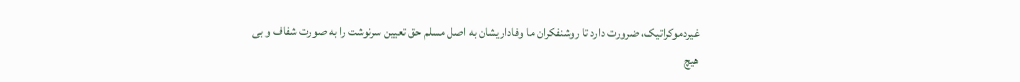غیردموکراتیک، ضرورت دارد تا روشنفکران ما وفاداریشان به اصل مسلم حق تعیین سرنوشت را به صورت شفاف و بی هیچ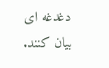دغدغه ای بیان کنند.